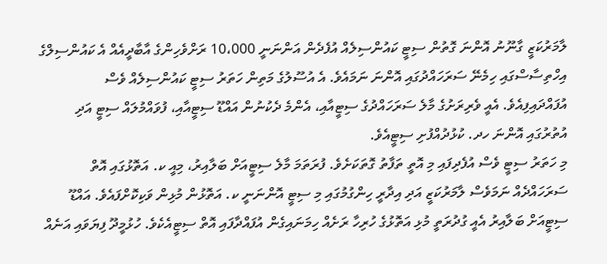ލާމަރުކަޒީ ގާނޫނު އޮންނަ ގޮތުން ސިޓީ ކައުންސިލެއް އުފެދެން އަންނަނީ 10،000 ރަށްވެހިންގެ އާބާދީއެއް އެ ކައުންސިލްގެ އިހްތިސާސްގައި ހިމެނޭ ސަރަހައްދުގައި އޮންނަ ނަމައެވެ. އެ އުސޫލުގެ މަތިން ހަތަރު ސިޓީ ކައުންސިލެއް ވެސް އުފައްދައިފިއެވެ. އެއީ ވެރިރަށުގެ މާލެ ސަރަހައްދުގެ ސިޓީއާއި، އެންމެ ދެކުނުން އައްޑޫ ސިޓީއާއި، ފުވައްމުލައް ސިޓީ އަދި އުތުރުގައި އޮންނަ ހދ. ކުޅުދުއްފުށި ސިޓީއެވެ.
މި ހަތަރު ސިޓީ ވެސް އުފެދިފައި މި އޮތީ ތަފާތު ގޮތަކަށެވެ. ފުރަތަމަ މާލެ ސިޓީއަށް ބަލާއިރު، މިއީ ކ. އަތޮޅުގައި އޮތް ސަރަހައްދެއް ނަމަވެސް ލާމަރުކަޒީ އަދި އިދާރީ ހިންގުމުގައި މި ސިޓީ އޮންނަނީ ކ. އަތޮޅުން މުޅިން ވަކިކޮށްފައެވެ. އައްޑޫ ސިޓީއަށް ބަލާއިރު އެއީ ގުދުރަތީ މުޅި އަތޮޅުގެ ހުރިހާ ރަށެއް ހިމަނައިގެން އުފައްދާފައި އޮތް ސިޓީއެކެވެ. ހުޅުމީދޫ ފިޔަވައި އަނެއް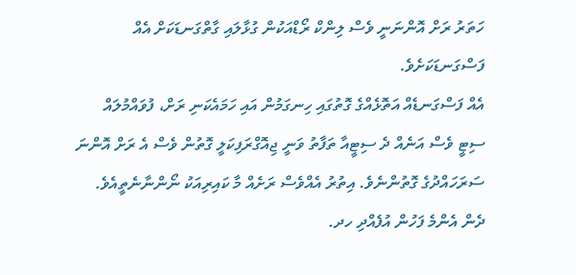ހަތަރު ރަށް އޮންނަނީ ވެސް ލިންކް ރޯޑްއަކުން ގުޅާލައި ގާތްގަނޑަކަށް އެއް ފަސްގަނޑަކަށެވެ.
އެއް ފަސްގަނޑެއް އަތޮޅެއްގެ ގޮތުގައި ހިނގަމުން އައި ހަމައެކަނި ރަށް، ފުވައްމުލައް ސިޓީ ވެސް އަނެއް ދެ ސިޓީއާ ތަފާތު ވަނީ ޖިއޮގްރަފިކަލީ ގޮތުން ވެސް އެ ރަށް އޮންނަ ސަރަހައްދުގެ ގޮތުންނެވެ. އިތުރު އެއްވެސް ރަށެއް މާ ކައިރިއަކު ނޯންނާނެތީއެވެ. ދެން އެންމެ ފަހުން އުފެއްދި ހދ.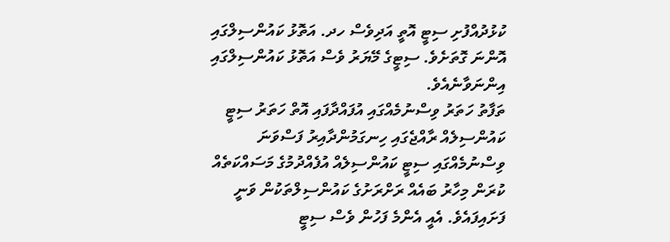ކުޅުދުއްފުށި ސިޓީ އޮތީ އަދިވެސް ހދ. އަތޮޅު ކައުންސިލްގައި އޮންނަ ގޮތަށެވެ. ސިޓީގެ މޭޔަރު ވެސް އަތޮޅު ކައުންސިލްގައި އިންނަވާނެއެވެ.
ތަފާތު ހަތަރު ވިސްނުމެއްގައި އުފައްދާފައި އޮތް ހަތަރު ސިޓީ ކައުންސިލެއް ރާއްޖެގައި ހިނގަމުންދާއިރު ފަސްވަނަ ވިސްނުމެއްގައި ސިޓީ ކައުންސިލެއް އުފެއްދުމުގެ މަސައްކަތެއް ކުރަން މިހާރު ބައެއް ރަށްރަށުގެ ކައުންސިލްތަކުން ވަނީ ފަށައިފައެވެ. އެއީ އެންމެ ފަހުން ވެސް ސިޓީ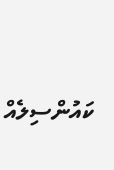ކައުންސިލެއް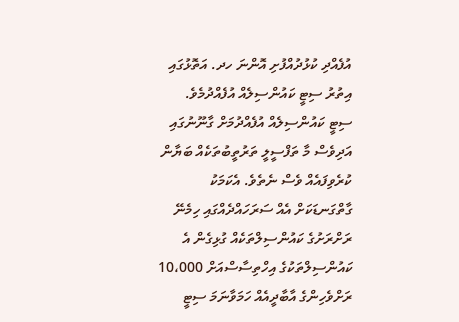އުފެއްދި ކުޅުދުއްފުށި އޮންނަ ހދ. އަތޮޅުގައި އިތުރު ސިޓީ ކައުންސިލެއް އުފެއްދުމެވެ.
ސިޓީ ކައުންސިލެއް އުފެއްދުމަށް ގާނޫނުގައި އަދިވެސް މާ ތަފްސީލީ ތަރުތީބުތަކެއް ބަޔާން ކުރެވިފައެއް ވެސް ނެތެވެ. އެކަމަކު ގާތްގަނޑަކަށް އެއް ސަރަހައްދެއްގައި ހިމެނޭ ރަށްރަށުގެ ކައުންސިލްތަކެއް ގުޅިގެން އެ ކައުންސިލްތަކުގެ އިހްތިސާސްއަށް 10،000 ރަށްވެހިންގެ އާބާދީއެއް ހަމަވާނަމަ ސިޓީ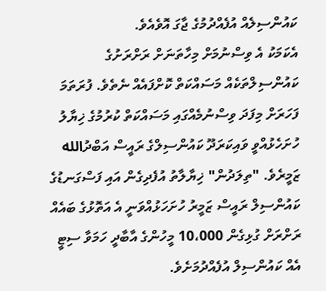ކައުންސިލެއް އުފެއްދުމުގެ ޖާގަ އޮވެއެވެ.
އެކަމަކު އެ ވިސްނުމަށް މިހާތަނަށް ރަށްރަށުގެ ކައުންސިލްތަކެއް މަސައްކަތް ކޮށްފައެއް ނެތެވެ. ފުރަތަމަ ފަހަރަށް މިފަދަ ވިސްނުމެއްގައި މަސައްކަތް ކުރުމުގެ ޚިޔާލު ހުށަހެޅުއްވީ ވައިކަރަދޫ ކައުންސިލްގެ ރައީސް އަބްދުالله ޒަމީރެވެ. "ތިލަދުން" ޚިޔާލާތު އުފެދިގެން އައި ފަސްގަނޑުގެ ކައުންސިލް ރައީސް ޒަމީރު ހުށަހަޅުއްވަނީ އެ އަތޮޅުގެ ބައެއް ރަށްރަށް ގުޅިގެން 10،000 މީހުންގެ އާބާދީ ހަމަވާ ސިޓީ އެއް ކައުންސިލް އުފެއްދުމަށެވެ.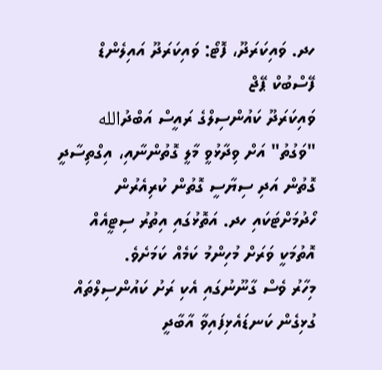ހދ. ވައިކަރަދޫ، ފޮޓޯ: ވައިކަރަދޫ އައިލެންޑް ފޭސްބުކް ޕޭޖް
ވައިކަރަދޫ ކައުންސިލްގެ ރައީސް އަބްދުالله "ވަގުތު" އަށް ވިދާޅުވީ މާލީ ގޮތުންނާއި، އިގްތިސާދީ ގޮތުން އަދި ސިޔާސީ ގޮތުން ކުރިއެރުން ހޯދުމަށްޓަކައި ހދ. އަތޮޅުގައި އިތުރު ސިޓީއެއް އޮތުމަކީ ވަރަށް މުހިންމު ކަމެއް ކަމަށެވެ.
މިހާރު ވެސް ގާނޫނުގައި އެކި ރަށު ކައުންސިލްތައް ގުޅިގެން ކަނޑައެޅިފައިވާ އާބާދީ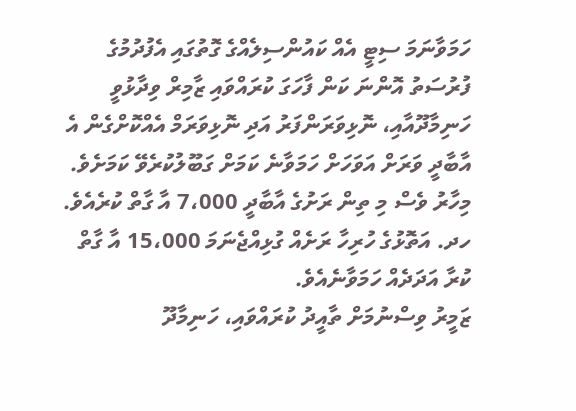ހަމަވާނަމަ ސިޓީ އެއް ކައުންސިލެއްގެ ގޮތުގައި އެފުދުމުގެ ފުރުސަތު އޮންނަ ކަން ފާހަގަ ކުރައްވައި ޒާމިރް ވިދާޅުވީ ހަނިމާދޫއާއި، ނޮޅިވަރަންފަރު އަދި ނޮޅިވަރަމް އެއްކޮށްގެން އެ އާބާދީ ވަރަށް އަވަހަށް ހަމަވާނެ ކަމަށް ގަބޫލުކުރެވޭ ކަމަށެވެ. މިހާރު ވެސް މި ތިން ރަށުގެ އާބާދީ 7،000 އާ ގާތް ކުރެއެވެ. ހދ. އަތޮޅުގެ ހުރިހާ ރަށެއް ގުޅިއްޖެނަމަ 15،000 އާ ގާތް ކުރާ އަދަދެއް ހަމަވާނެއެވެ.
ޒަމީރު ވިސްނުމަށް ތާއީދު ކުރައްވައި، ހަނިމާދޫ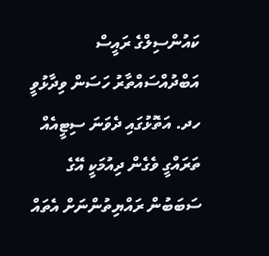ކައުންސިލްގެ ރައީސް އަބްދުއްސައްތާރު ހަސަން ވިދާޅުވީ ހދ. އަތޮޅުގައި ދެވަނަ ސިޓީއެއް ތަރައްގީ ވެގެން ދިއުމަކީ އޭގެ ސަބަބުން ރައްޔިތުންނަށް އެތައް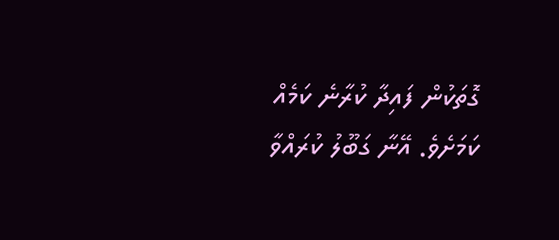ގޮތަކުން ފައިދާ ކުރާނެ ކަމެއް ކަމަށެވެ. އޭނާ ގަބޫލު ކުރައްވާ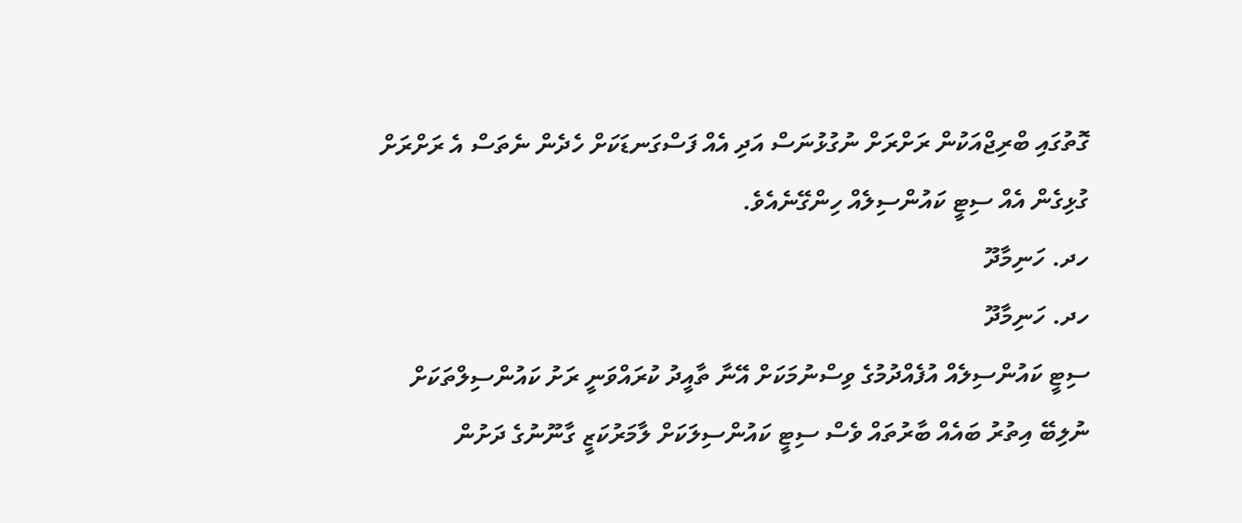ގޮތުގައި ބްރިޖްއަކުން ރަށްރަށް ނުގުޅުނަސް އަދި އެއް ފަސްގަނޑަކަށް ހެދެން ނެތަސް އެ ރަށްރަށް ގުޅިގެން އެއް ސިޓީ ކައުންސިލެއް ހިންގޭނެއެވެ.
ހދ. ހަނިމާދޫ
ހދ. ހަނިމާދޫ
ސިޓީ ކައުންސިލެއް އުފެއްދުމުގެ ވިސްނުމަކަށް އޭނާ ތާއީދު ކުރައްވަނީ ރަށު ކައުންސިލްތަކަށް ނުލިބޭ އިތުރު ބައެއް ބާރުތައް ވެސް ސިޓީ ކައުންސިލަކަށް ލާމަރުކަޒީ ގާނޫނުގެ ދަށުން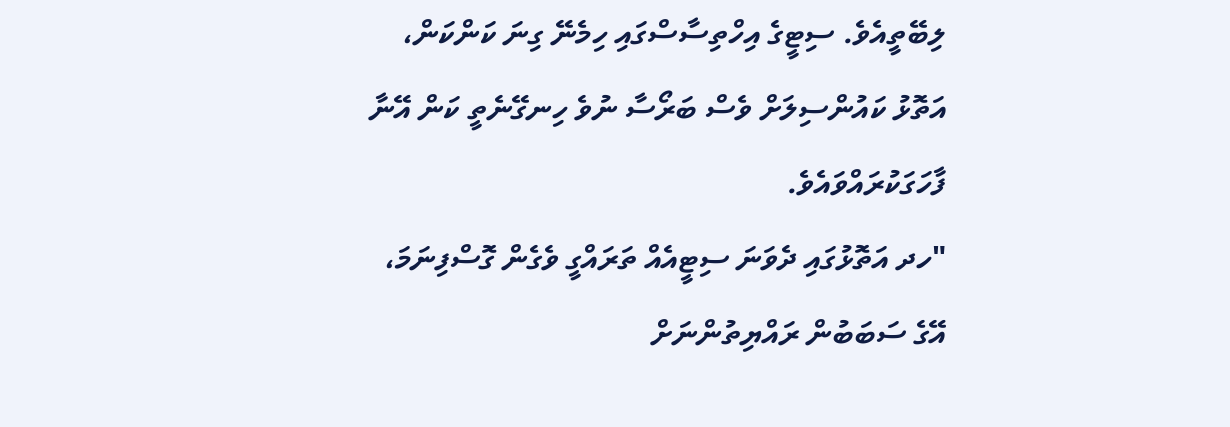ލިބޭތީއެވެ. ސިޓީގެ އިހްތިސާސްގައި ހިމެނޭ ގިނަ ކަންކަން، އަތޮޅު ކައުންސިލަށް ވެސް ބަރޯސާ ނުވެ ހިނގޭނެތީ ކަން އޭނާ ފާހަގަކުރައްވައެވެ.
"ހދ އަތޮޅުގައި ދެވަނަ ސިޓީއެއް ތަރައްގީ ވެގެން ގޮސްފިނަމަ، އޭގެ ސަބަބުން ރައްޔިތުންނަށް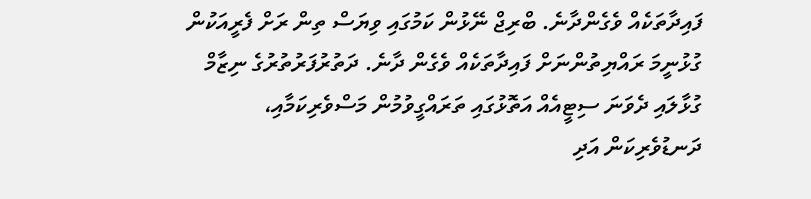ފައިދާތަކެއް ވެގެންދާނެ. ބްރިޖް ނޭޅުން ކަމުގައި ވިޔަސް ތިން ރަށް ފެރީއަކުން ގުޅުނީމަ ރައްޔިތުންނަށް ފައިދާތަކެއް ވެގެން ދާނެ. ދަތުރުފަރުތުރުގެ ނިޒާމް ގުޅާލައި ދެވަނަ ސިޓީއެއް އަތޮޅުގައި ތަރައްގީވުމުން މަސްވެރިކަމާއި، ދަނޑުވެރިކަން އަދި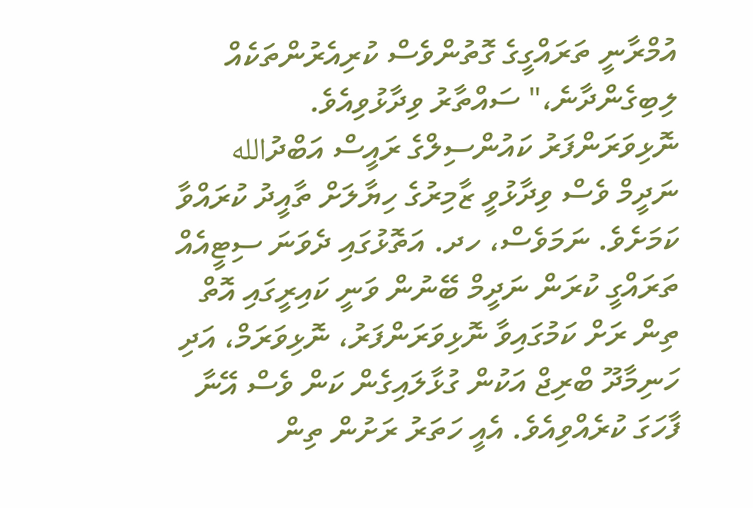އުމްރާނީ ތަރައްގީގެ ގޮތުންވެސް ކުރިއެރުންތަކެއް ލިބިގެންދާނެ،" ސައްތާރު ވިދާޅުވިއެވެ.
ނޮޅިވަރަންފަރު ކައުންސިލްގެ ރައީސް އަބްދުالله ނަދީމް ވެސް ވިދާޅުވީ ޒާމިރުގެ ހިޔާލަށް ތާއީދު ކުރައްވާ ކަމަށެވެ. ނަމަވެސް، ހދ. އަތޮޅުގައި ދެވަނަ ސިޓީއެއް ތަރައްގީ ކުރަން ނަދީމް ބޭނުން ވަނީ ކައިރީގައި އޮތް ތިން ރަށް ކަމުގައިވާ ނޮޅިވަރަންފަރު، ނޮޅިވަރަމް، އަދި ހަނިމާދޫ ބްރިޖް އަކުން ގުޅާލައިގެން ކަން ވެސް އޭނާ ފާހަގަ ކުރެއްވިއެވެ. އެއީ ހަތަރު ރަށުން ތިން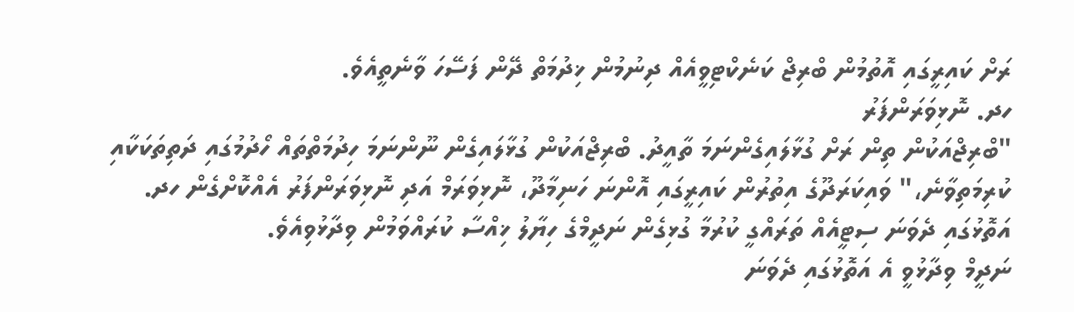ރަށް ކައިރީގައި އޮތުމުން ބްރިޖް ކަނެކްޓިވީއެއް ދިނުމުން ޚިދުމަތް ދޭން ފަސޭހަ ވާނެތީއެވެ.
ހދ. ނޮޅިވަރަންފަރު
"ބްރިޖްއަކުން ތިން ރަށް ގުޅާލައިގެންނަމަ ތާއީދު. ބްރިޖްއަކުން ގުޅާލައިގެން ނޫންނަމަ ހިދުމަތްތައް ހޯދުމުގައި ދަތިތަކަކާއި ކުރިމަތިވާނެ،" ވައިކަރަދޫގެ އިތުރުން ކައިރީގައި އޮންނަ ހަނިމާދޫ، ނޮޅިވަރަމް އަދި ނޮޅިވަރަންފަރު އެއްކޮށްގެން ހދ. އަތޮޅުގައި ދެވަނަ ސިޓީއެއް ތަރައްގީ ކުރުމާ ގުޅިގެން ނަދީމްގެ ހިޔާލު ޚިއްސާ ކުރައްވަމުން ވިދާޅުވިއެވެ.
ނަދީމް ވިދާޅުވީ އެ އަތޮޅުގައި ދެވަނަ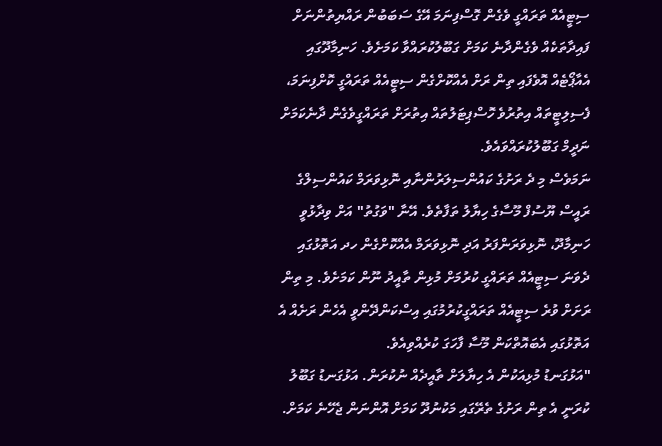ސިޓީއެއް ތަރައްގީ ވެގެން ގޮސްފިނަމަ އޭގެ ސަބަބުން ރައްޔިތުންނަށް ފައިދާތަކެއް ވެގެންދާނެ ކަމަށް ގަބޫލުކުރައްވާ ކަމަށެވެ. ހަނިމާދޫގައި އެއާޕޯޓެއް އޮވެފައި ތިން ރަށް އެއްކޮށްގެން ސިޓީއެއް ތަރައްގީ ކޮށްފިނަމަ، ފެސިލިޓީތައް އިތުރުވެ ހޮސްޕިޓަލުތައް އިތުރަށް ތަރައްގީވެގެން ދާނެކަމަށް ނަދީމް ގަބޫލުކުރައްވައެވެ.
ނަމަވެސް މި ދެ ރަށުގެ ކައުންސިލަރުންނާއި ނޮޅިވަރަމް ކައުންސިލްގެ ރައީސް ޔޫސުފް މޫސާގެ ހިޔާލު ތަފާތެވެ. އޭނާ "ވަގުތު" އަށް ވިދާޅުވީ ހަނިމާދޫ، ނޮޅިވަރަންފަރު އަދި ނޮޅިވަރަމް އެއްކޮށްގެން ހދ އަތޮޅުގައި ދެވަނަ ސިޓީއެއް ތަރައްގީ ކުރުމަށް މުޅިން ތާއީދު ނޫން ކަމަށެވެ. މި ތިން ރަށަށް ވުރެ ސިޓީއެއް ތަރައްގީކުރުމުގައި އިސްކަންދޭންވީ އެހެން ރަށެއް އެ އަތޮޅުގައި އެބައޮތްކަން މޫސާ ފާހަގަ ކުރެއްވިއެވެ.
"އަޅުގަނޑު މުޅިއަކުން އެ ހިޔާލަށް ތާއީދެއް ނުކުރަން. އަޅުގަނޑު ގަބޫލު ކުރަނީ އެ ތިން ރަށުގެ ތެރޭގައި މަކުނުދޫ ކަމަށް އޮންނަން ޖެހޭނެ ކަމަށް.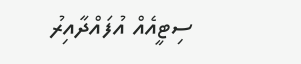ސިޓީއެއް އުފައްދާއިރު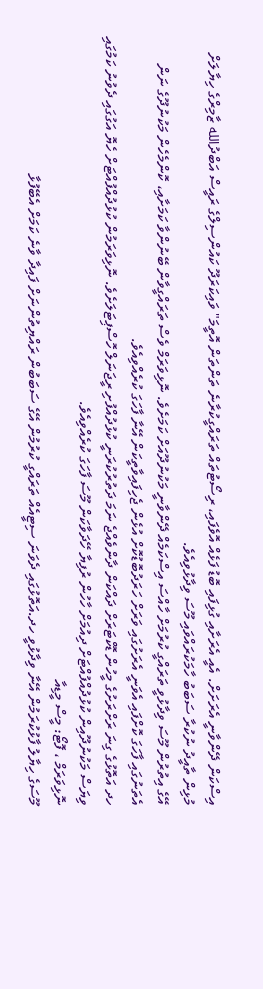އިސްކަން ދޭންވާނީ އެރަށަށް. އެއީ އެރަށާއި ގުޅިފައި ބޮޑު ފަޅެއް އޮވެފައި، ރިސޯޓުތައް ތަރައްގީކުރާނެ ތަންތަން އޮތީމަ" ވައިކަރަދޫ ކައުންސިލްގެ ރައީސް އަބްދުالله ޒާމިރްގެ ހިޔާލަށް މުޅިން ތާއީދު ނުކުރާ ސަބަބު ހާމަކުރައްވައި މޫސަ ވިދާޅުވިއެވެ.
އޭގެ އިތުރުން މޫސަ ވިދާޅުވީ ތަރައްގީ ކުރުމަށް ހާއްސަ އިސްކަމެއް ދޭންވާނީ މަކުނުދޫއަށް ކަމަށެވެ. ނޮޅިވަރަމް ވެސް ތަރައްގީވާން ބޭނުންވާ ކަމަށާއި، ކޮންމެހެން މަކުނުދޫގެ ނަން އެތަނުގައި ފާހަގަ ކޮށްފައި އެވަނީ އެރަށުގައި ވަރަށް ހަރަދުބޮޑުކޮށް އުޅެން ޖެހިފައިވާތީކަން އޭނާ ފާހަގަ ކުރެއްވިއެވެ.
ހދ އަތޮޅުގެ ގިނަ ރަށްރަށުގެ މީހުން ޑޮކްޓަރަށް ދައްކަން ދާންވެއްޖެ ނަމަ ދަތުރުކުރަނީ ކުޅުދުއްފުށި ރީޖަނަލް ހޮސްޕިޓަލަށެވެ. ނޮޅިވަރަމުން ކުޅުދުއްފުއްޓަށް ހެޔޮ އަގުގައި ދެވުނު ކަމުގައި ވިޔަސް މަކުނުދޫއިން ކުޅުދުއްފުއްޓަށް ދިއުމަށް ހާހުން ރުފިޔާ ހޭދަވާކަން މޫސަ ފާހަގަ ކުރެއްވިއެވެ.
ނޮޅިވަރަމް ، ފޮޓޯ: މީސް މީޑިއާ
މޫސަގެ ހިޔާލު ފާޅުކުރަމުން އޭނާ ވިދާޅުވީ ހދ.އަތޮޅުގައި ދެވަނަ ސިޓީއެއް ތަރައްގީ ކުރުމުން އޭގެ ސަބަބުން ރައްޔިތުންނަށް ފައިދާ ވާނެ ކަމަށް އެބޭފުޅާ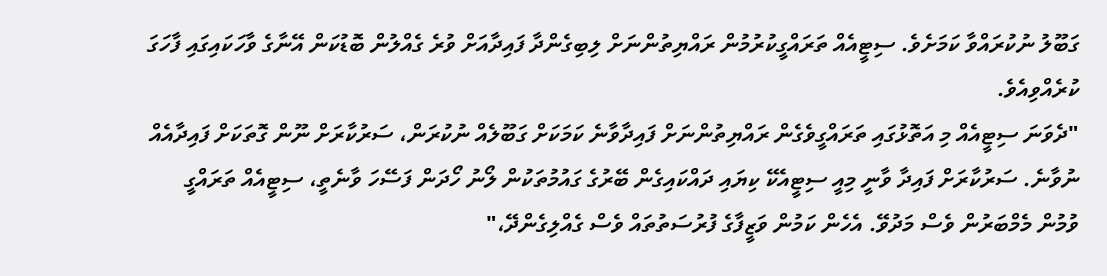ގަބޫލު ނުކުރައްވާ ކަމަށެވެ. ސިޓީއެއް ތަރައްގީކުރުމުން ރައްޔިތުންނަށް ލިބިގެންދާ ފައިދާއަށް ވުރެ ގެއްލުން ބޮޑުކަން އޭނާގެ ވާހަކައިގައި ފާހަގަ ކުރެއްވިއެވެ.
"ދެވަނަ ސިޓީއެއް މި އަތޮޅުގައި ތަރައްގީވެގެން ރައްޔިތުންނަށް ފައިދާވާނެ ކަމަކަށް ގަބޫލެއް ނުކުރަން، ސަރުކާރަށް ނޫން ގޮތަކަށް ފައިދާއެއް ނުވާނެ. ސަރުކާރަށް ފައިދާ ވާނީ މިއީ ސިޓީއެކޭ ކިޔައި ދައްކައިގެން ބޭރުގެ ގައުމުތަކުން ލޯނު ހޯދަން ފަސޭހަ ވާނެތީ، ސިޓީއެއް ތަރައްގީ ވުމުން މެމްބަރުން ވެސް މަދުވޭ. އެހެން ކަމުން ވަޒީފާގެ ފުރުސަތުތައް ވެސް ގެއްލިގެންދޭ،"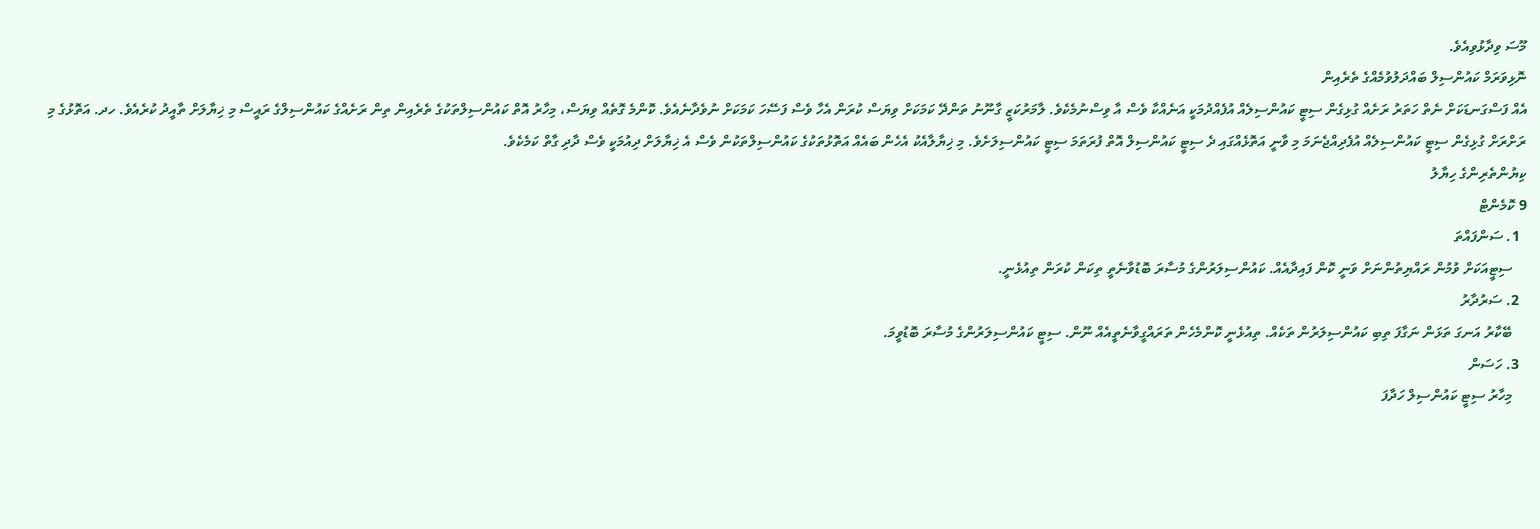މޫސަ ވިދާޅުވިއެވެ.
ނޮޅިވަރަމް ކައުންސިލް ބައްދަލުވުމެއްގެ ތެރެއިން
އެއް ފަސްގަނޑަކަށް ނެތް ހަތަރު ރަށެއް ގުޅިގެން ސިޓީ ކައުންސިލެއް އުފެއްދުމަކީ އަނެއްކާ ވެސް އާ ވިސްނުމެކެވެ. ލާމަރުކަޒީ ގާނޫނު ތަންދޭ ކަމަކަށް ވިޔަސް ކުރަން އެހާ ވެސް ފަސޭހަ ކަމަކަށް ނުވެދާނެއެވެ. ކޮންމެ ގޮތެއް ވިޔަސް، މިހާރު އޮތް ކައުންސިލްތަކުގެ ތެރެއިން ތިން ރަށެއްގެ ކައުންސިލްގެ ރައީސް މި ޚިޔާލަށް ތާއީދު ކުރެއެވެ. ހދ. އަތޮޅުގެ މި ރަށްރަށް ގުޅިގެން ސިޓީ ކައުންސިލެއް އުފެދިއްޖެނަމަ މި ވާނީ އަތޮޅެއްގައި ދެ ސިޓީ ކައުންސިލް އޮތް ފުރަތަމަ ސިޓީ ކައުންސިލަށެވެ. މި ޚިޔާލާއެކު އެހެން ބައެއް އަތޮޅުތަކުގެ ކައުންސިލްތަކުން ވެސް އެ ޚިޔާލަށް ދިއުމަކީ ވެސް ދާދި ގާތް ކަމެކެވެ.
ކިޔުންތެރިންގެ ހިޔާލު
9 ކޮމެންޓް
  1. ސަންފައްތަ
    ސިޓީއަކަށް ވުމުން ރައްޔިތުންނަށް ވަނީ ކޮން ފައިދާއެއް. ކައުންސިލަރުންގެ މުސާރަ ބޮޑުވާނެތީ ތިކަން ކުރަން ތިއުޅެނީ.
  2. ސަރުދާރު
    ބޭކާރު އަނގަ ތަޅަން ނަގާފަ ތިބި ކައުންސިލަރުން ތަކެއް. ތިއުޅެނީ ކޮންމެހެން ތަރައްގީވާނެތީއެއް ނޫން. ސިޓީ ކައުންސިލަރުންގެ މުސާރަ ބޮޑުވީމަ.
  3. ހަސަން
    މިހާރު ސިޓީ ކައުންސިލް ހަދާފަ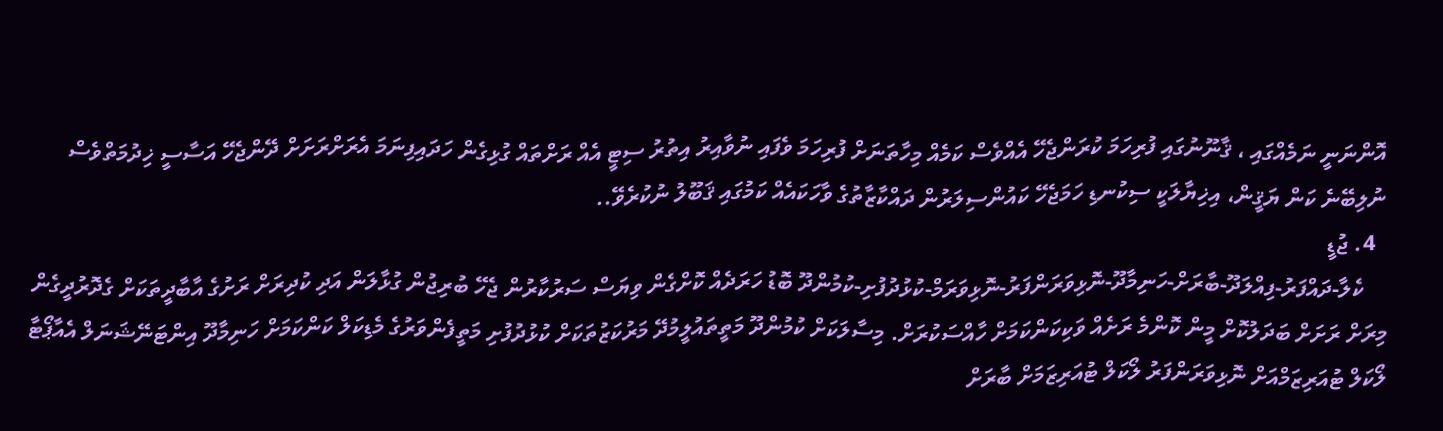އޮންނަނީ ނަމެއްގައި ، ޤާނޫނުގައި ފުރިހަމަ ކުރަންޖެހޭ އެއްވެސް ކަމެއް މިހާތަނަށް ފުރިހަމަ ވެފައި ނުވާއިރު އިތުރު ސިޓީ އެއް ރަށްތައް ގުޅިގެން ހަދައިފިނަމަ އެރަށްރަށަށް ދޭންޖެހޭ އަސާސީ ޚިދުމަތްވެސް ނުލިބޭނެ ކަން ޔަޤީން، އިޚިޔާލަކީ ސިކުނޑި ހަމަޖެހޭ ކައުންސިލަރުން ދައްކާޒާތުގެ ވާހަކައެއް ކަމުގައި ޤަބޫލު ނުކުރެވޭ..
  4. ޖުޑީ
    ކެލާ-ދައްފަރު-ފިއްލަދޫ-ބާރަށް-ހަނިމާދޫ-ނޮޅިވަރަންފަރު-ނޮޅިވަރަމް-ކުޅުދުފުށި-ކުމުންދޫ ބޮޑު ހަރަދެއް ކޮށްގެން ވިޔަސް ސަރުކާރުން ޖެހޭ ބުރިޖުން ގުޅާލަން އަދި ކުދިރަށް ރަށުގެ އާބާދީތަކަށް ގެދޮރުދީގެން މިރަށް ރަށަށް ބަދަލުކޮށް މީން ކޮންމެ ރަށެއް ވަކިކަންކަމަށް ހާއްސަކުރަށް. މިސާލަކަށް ކުމުންދޫ މަތީތައުލީމުދޭ މަރުކަޒުތަކަށް ކުޅުދުފުށި މަތީފެންވަރުގެ މެޑިކަލް ކަންކަމަށް ހަނިމާދޫ އިންޓަނޭޝަނަލް އެއާޕޯޓާ ލޯކަލް ޓުއަރިޒަމްއަށް ނޮޅިވަރަންފަރު ލޯކަލް ޓުއަރިޒަމަށް ބާރަށް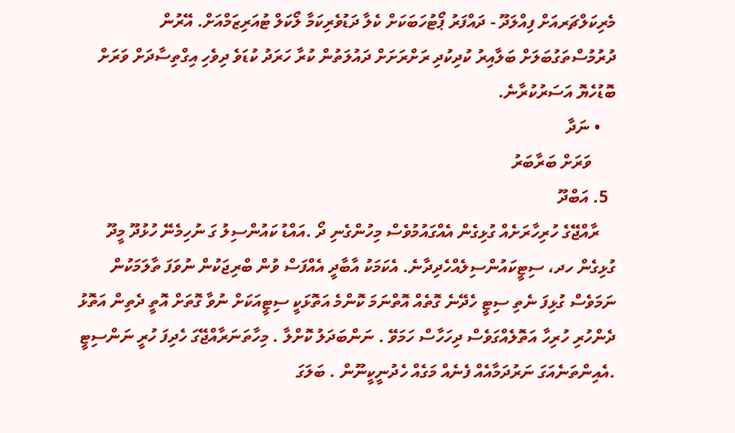މެރިކަލްޗަރއަށް ފިއްލަދޫ - ދައްފަރު ޕޯޓުހަބަކަށް ކެލާ ދަޑުވެރިކަމާ ލޯކަލް ޓުއަރިޒަމްއަށް. އޭރުން ދުރުމުސްތަގުބަލަށް ބަލާއިރު ކުދިކުދި ރަށްރަށަށް ދައުލަތުން ކުރާ ހަރަދު ކުޑަވެ ދިވެހި އިގްތިސާދަށް ވަރަށް ބޮޑުހެޔޮ އަސަރުކުރާނެ.
    • ނަދާ
      ވަރަށް ބަރާބަރު
  5. އަބްދޫ
    ރާއްޖޭގެ ހުރިހާރަށެއް ގުޅިގެން އެއްގައުމުވެސް މިހުންގެނި ދޯ .އައްޑު ކައުންސިލު ގަ ނުހިމެނޭ ހުޅުދޫ މީދޫ ގުޅިގެން ހދ، ސިޓީކައުންސިލެއްހެދިދާނެ. އެކަމަކު އާބާދީ އެއްފަސް ވުން ބްރިޖަކުން ނުވަފަ ތާލަމަކުން ނަމަވެސް ގުޅިފަ ނެތި ސިޓީ ހެދޭނެ ގޮތެއް އޮތްނަމަ ކޮންމެ އަތޮޅަކީ ސިޓީއަކަށް ނުވާ ގޮތަށް އޮތީ ދެތިން އަތޮޅު ދެންހުރި ހުރިހާ އަތޮލެއްގަވެސް ދިހަހާސް ހަމަވޭ . ނަންބަދަލު ކޮށްލާ . މިހާތަނަރާއްޖޭގަ ހެދިފަ ހުރީ ނަންސިޓީ .އެއިންތަނެއަގަ ނަރުދަމާއެއް ފެނެއް މަގެއް ހެދުނީކީނޫން . ބަލަގަ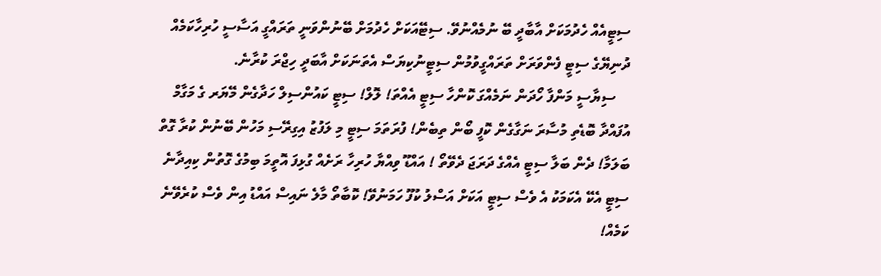ސިޓީއެއް ހެދުމަކަށް އާބާދީ ބޭ ނުމެއްނުވޭ. ސިޓޭއަކަށް ހެދުމަށް ބޭނުންވަނީ ތަރައްގީ އަސާސީ ހުރިހާކަމެއް ދުނިޔޭގެ ސިޓީ ފެންވަރަށް ތަރައްގީވުމުން ސިޓީނުކިޔަސް އެތަނަކަށް އާބަދީ ހިޖްރަ ކުރާނެ.
    ސިޔާސީ މަންފާ ހޯދަން ނަމެއްގަ ކޮންހާ ސިޓީ އެއްތަ! ލޮލް! ސިޓީ ކައުންސިލް ހަދާގެން މޭޔަރ ގެ މަގާމް އުފައްދާ ބޮޑެތި މުސާރަ ނަގާގެން ކޮފީ ބޯން ތިބެން! ފުރަތަމަ ސިޓީ މި ލަފުޒު އިގިރޭސި މަހުން ބޭނުން ކުރާ ގޮތް ބަލަމާ! ދެން ބަލާ ސިޓީ އެއްގެ ދަރަޖަ ދެވޭތޯ ! އައްޑޫ ވިއްޔާ ހުރިހާ ރަށެއް ގުޅިފަ އޮތީމަ ބިމުގެ ގޮތުން ކިއިދާނެ ސިޓީ އެކޭ އެކަމަކު އެ ވެސް ސިޓީ އަކަށް އަސްލު ކުފޫ ހަމަނުވޭ! ކޮބާތޯ މާލެ ނައިސް އައްޑު އިން ވެސް ކުރެވޭނެ ކަމެއް!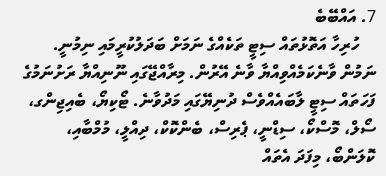7. އައްބޭބެ
    ހުރިހާ އަތޮޅުތައް ސިޓީ ތަކެއްގެ ނަމަށް ބަދަލުކުރީމައި ނިމުނީ. ނަމުން ވާނެކަމެއްވިއްޔާ ވާނެ އޭރުން. މިރާއްޖޭގައި ނޫނިއްޔާ ރަށުނަމުގެ ފަހަތައް ސިޓީ ލާބައެއްވެސް ދުނިޔޭގައި މަދުވާނެ. ޓޯކިޔޯ، ބެއިޖިންގ، ސޯލް، މޮސްކޯ، ސިޑްނީ، ޕެރިސް، ބެންކޮކް، ދިއްލީ، މުމްބާއި، ކޮލަންބޯ، މިފަދަ އެތައް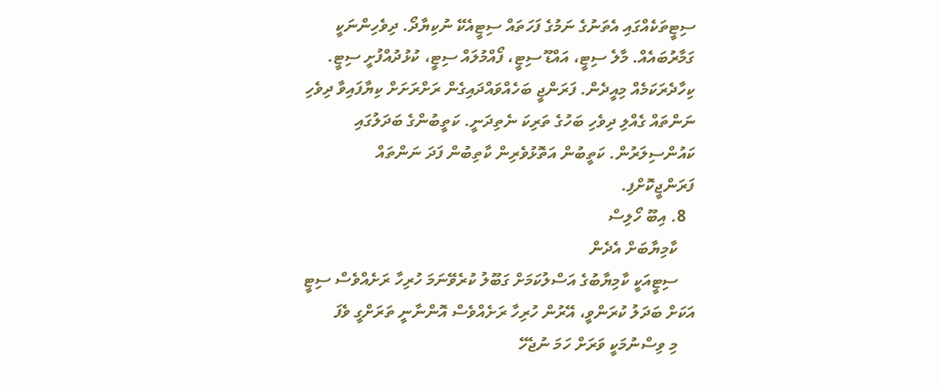ސިޓީތަކެއްގައި އެތަނުގެ ނަމުގެ ފަހަތައް ސިޓީއެކޭ ނުކިޔާދޯ. ދިވެހިންނަކީ ގަމާރުބައެއް. މާލެ ސިޓީ، އައްޑޫ ސިޓީ، ފޯއްމުލައް ސިޓީ، ކުޅުދުއްފުށީ ސިޓީ. ކިހާދެރަކަމެއް މިއީދެން. ފަރަންޖީ ބަހެއްވައްދައިގެން ރަށްރަށަށް ކިޔާފައިވާ ދިވެހި ނަންތައް ގެއްލި ދިވެހި ބަހުގެ ތަރިކަ ނެތިދަނީ. ކަތީބުންގެ ބަދަލުގައި ކައުންސިލަރުން. ކަތީބުން އަތޮޅުވެރިން ކާތިބުން ފަދަ ނަންތައް ފަރަންޖީކޮށްފި.
  8. އިބޫ ހޯލިސް
    ކާމިޔާބަށް އެދެން
    ސިޓީއަކީ ކާމިޔާބުގެ އަސްލުކަމަށް ގަބޫލު ކުރެވޭނަމަ ހުރިހާ ރަށެއްވެސް ސިޓީ އަކަށް ބަދަލު ކުރަންވީ، އޭރުން ހުރިހާ ރަށެއްވެސް އޮންނާނީ ތަރަށްގީ ވެފަ
    މި ވިސްނުމަކީ ވަރަށް ހަމަ ނުޖެހޭ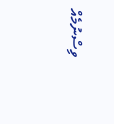ވިސްނުމެއް